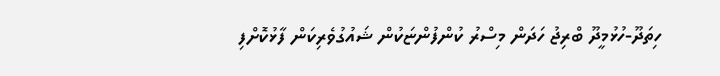ހިތަދޫ-ހުޅުމީދޫ ބްރިޖު ހަދަން މިސްރު ކުންފުންޏަކުން ޝައުގުވެރިކަން ފާޅުކޮށްފި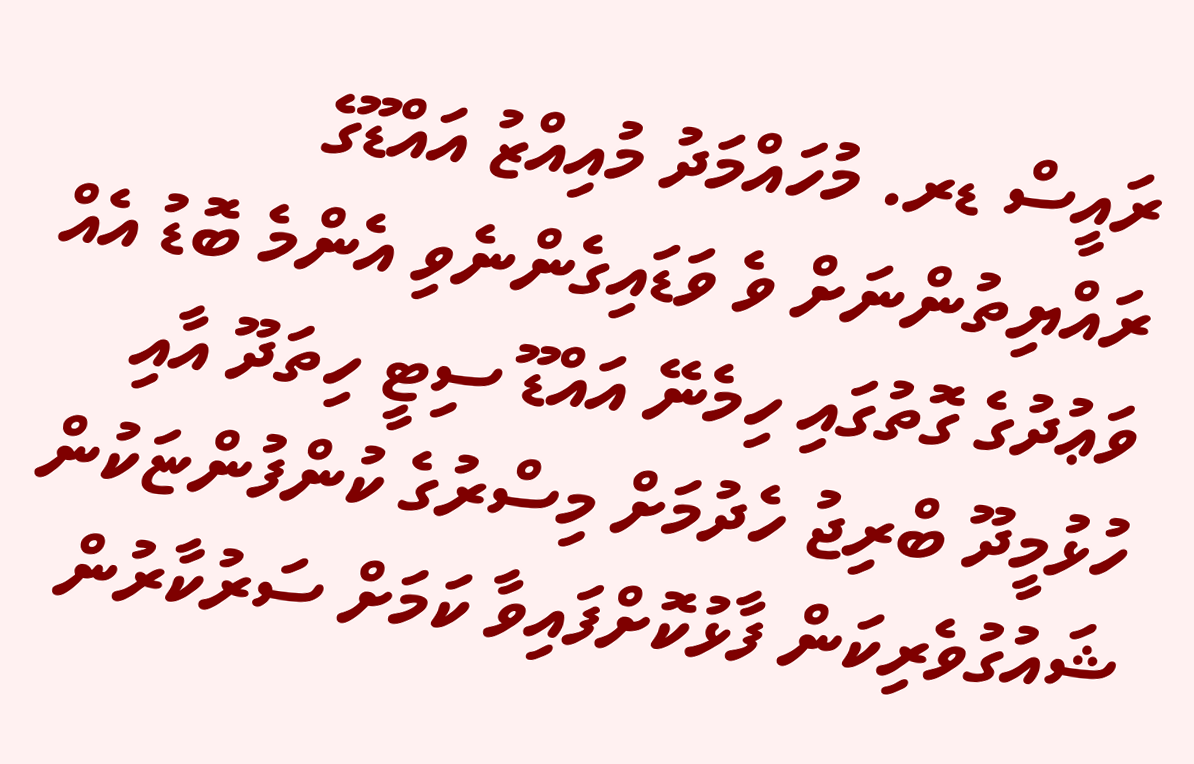ރައީސް ޑރ. މުހައްމަދު މުއިއްޒު އައްޑޫގެ ރައްޔިތުންނަށް ވެ ވަޑައިގެންނެވި އެންމެ ބޮޑު އެއް ވަޢުދުގެ ގޮތުގައި ހިމެނޭ އައްޑޫ ސިޓީ ހިތަދޫ އާއި ހުޅުމީދޫ ބްރިޖު ހެދުމަށް މިސްރުގެ ކުންފުންޏަކުން ޝައުގުވެރިކަން ފާޅުކޮށްފައިވާ ކަމަށް ސަރުކާރުން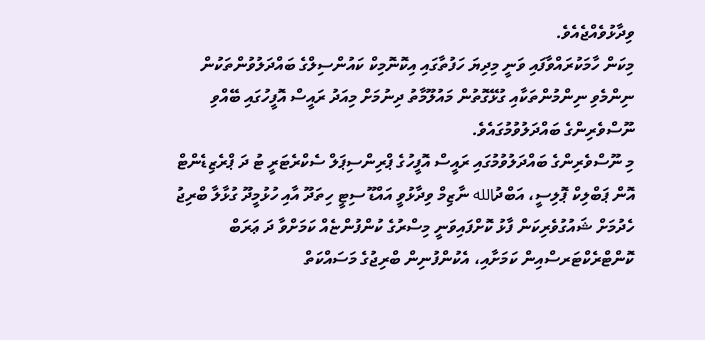ވިދާޅުވެއްޖެއެވެ.
މިކަން ހާމަކުރައްވާފައި ވަނީ މިދިޔަ ހަފުތާގައި އިކޮނޮމިކް ކައުންސިލްގެ ބައްދަލުވުންތަކުން ނިންމެވި ނިންމުންތަކާއި ގުޅޭގޮތުން މައުލޫމާތު ދިނުމަށް މިއަދު ރައީސް އޮފީހުގައި ބޭއްވި ނޫސްވެރިންގެ ބައްދަލުވުމުގައެވެ.
މި ނޫސްވެރިންގެ ބައްދަލުވުމުގައި ރައީސް އޮފީހުގެ ޕްރިންސިޕަލް ސެކްރެޓަރީ ޓު ދަ ޕްރެޒިޑެންޓް އޮން ޕަބްލިކް ޕޮލިސީ، އަބްދުالله ނާޒިމް ވިދާޅުވީ އައްޑޫ ސިޓީ ހިތަދޫ އާއި ހުޅުމީދޫ ގުޅާލާ ބްރިޖު ހެދުމަށް ޝައުގުވެރިކަން ފާޅު ކޮށްފައިވަނީ މިސްރުގެ ކުންފުންޏެއް ކަމަށްވާ ދަ ޢަރަބް ކޮންޓްރެކްޓަރސްއިން ކަމަށާއި، އެކުންފުނިން ބްރިޖުގެ މަސައްކަތް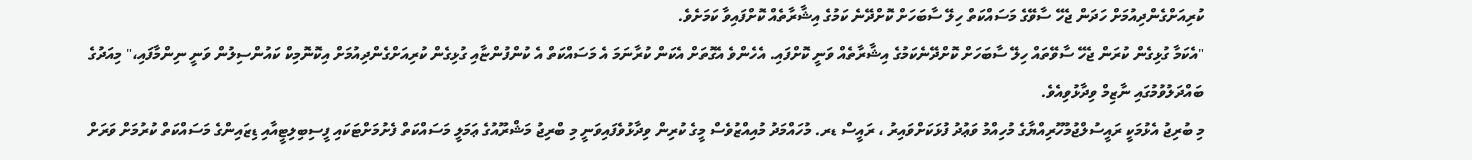ކުރިއަށްގެންދިއުމަށް ހަދަން ޖެހޭ ސާވޭގެ މަސައްކަތް ހިލޭ ސާބަހަށް ކޮށްދޭނެ ކަމުގެ އިޝާރާތެއް ކޮށްފައިވާ ކަމަށެވެ.
"އެކަމާ ގުޅިގެން ކުރަން ޖެހޭ ސާވޭތައް ހިލޭ ސާބަހަށް ކޮށްދޭނެކަމުގެ އިޝާރާތެއް ވަނީ ކޮށްފައި. އެހެންވެ އެގޮތަށް އެކަން ކުރާނަމަ އެ މަސައްކަތް އެ ކުންފުންޏާއި ގުޅިގެން ކުރިއަށްގެންދިއުމަށް އިކޮނޮމިކް ކައުންސިލުން ވަނީ ނިންމާފައި،" މިއަދުގެ ބައްދަލުވުމުގައި ނާޒިމް ވިދާޅުވިއެވެ.
މި ބުރިޖު އެޅުމަކީ ރައީސުލްޖުމުހޫރިއްޔާގެ މުހިއްމު ވަޢުދު ފުޅަކަށްވައިރު ، ރައީސް ޑރ. މުހައްމަދު މުއިއްޒުވެސް މީގެ ކުރިން ވިދާޅުވެފައިވަނީ މި ބްރިޖު މަޝްރޫއުގެ ޢަމަލީ މަސައްކަތް ފެށުމަށްޓަކައި ފީސިބިލިޓީއާއި ޑިޒައިންގެ މަސައްކަތް ކުރުމަށް ވަރަށް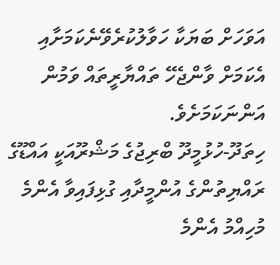އަވަހަށް ބަޔަކާ ހަވާލުކުރެވޭނެކަމަށާއި އެކަމަށް ވާންޖެހޭ ތައްޔާރީތައް ވަމުން އަންނަކަމަށެވެ.
ހިތަދޫ-ހުޅުމީދޫ ބްރިޖުގެ މަޝްރޫއަކީ އައްޑޫގެ ރައްޔިތުންގެ އުންމީދާއި ގުޅިފައިވާ އެންމެ މުހިއްމު އެންމެ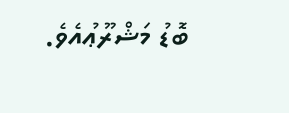ބޮޑު މަޝްރޫޢުއެވެ.